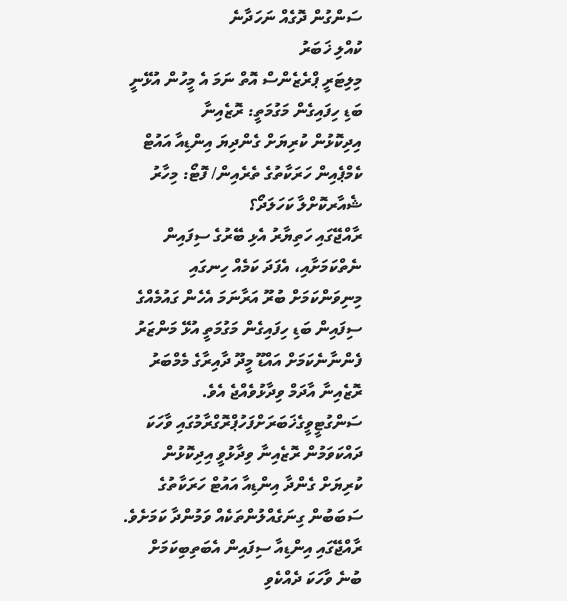ސަންގުން ދޮގެއް ނަހަދާނެ
ކުއްލި ޚަބަރު
މިލިޓަރީ ޕްރެޒެންސް އޮތް ނަމަ އެ މީހުން އުޅޭނީ ބަޑި ހިފައިގެން މަގުމަތީ: ރޮޒެއިނާ
އިދިކޮޅުން ކުރިޔަށް ގެންދިޔަ އިންޑިއާ އައުޓް ކެމްޕެއިން ހަރަކާތުގެ ތެރެއިން/ ފޮޓޯ: މިހާރު
ޝެއާރކޮށްލާ ކަހަލަދޯ؟
ރާއްޖޭގައި ހަތިޔާރު އެޅި ބޭރުގެ ސިފައިން ނެތްކަމަށާއި، އެފަދަ ކަމެއް ހިނގައި މިނިވަންކަމަށް ބުރޫ އަރާނަމަ އެހެން ގައުމެއްގެ ސިފައިން ބަޑި ހިފައިގެން މަގުމަތީ އުޅޭ މަންޒަރު ފެންނާނެކަމަށް އައްޑޫ މީދޫ ދާއިރާގެ މެމްބަރު ރޮޒެއިނާ އާދަމް ވިދާޅުވެއްޖެ އެވެ.
ސަންގުޓީވީގެޚަބަރަށްފަހުޕްރޮގްރާމުގައި ވާހަކަ ދައްކަވަމުން ރޮޒެއިނާ ވިދާޅުވީ އިދިކޮޅުން ކުރިޔަށް ގެންދާ އިންޑިއާ އައުޓް ހަރަކާތުގެ ސަބަބުން ގިނަގެއްލުންތަކެއް ވަމުންދާ ކަމަށެވެ.
ރާއްޖޭގައި އިންޑިއާ ސިފައިން އެބަތިބިކަމަށް ބުނެ ވާހަކަ ދެއްކެވި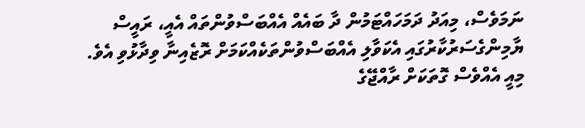ނަމަވެސް، މިއަދު ދަމަހައްޓަމުން ދާ ބައެއް އެއްބަސްވުންތައް އެއީ، ރައީސް ޔާމިންގެސަރުކާރުގައި އެކަވާލި އެއްބަސްވުންތަކެއްކަމަށް ރޮޒެއިނާ ވިދާޅުވި އެވެ.
މިއީ އެއްވެސް ގޮތަކަށް ރާއްޖޭގެ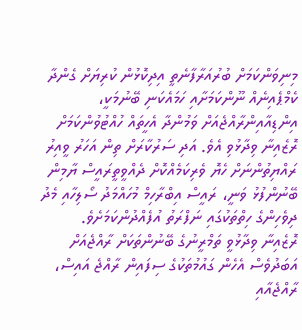މިނިވަންކަމަށް ބުރުއަރާފާނެތީ އިދިކޮޅުން ކުރިޔަށް ގެންދާ ކެމްޕެއިނެއް ނޫންކަމަށާއި ހަމައެކަނި ބޭނުމަކީ، އިންޑިއާއިންރާއްޖެއަށް ވަމުންދާ އެހީތައް ހުއްޓުވުންކަމަށް ރޮޒެއިނާ ވިދާޅުވި އެވެ. އަދި ސަރުކާރަށް ތިން އަހަރު ވީއިރު ރައްޔިތުންނަށް ހެޔޮ ވެރިކަމެއްކޮށް ދެއްވީތީރައީސް ޔާމިން ބޭނުންފުޅު ވަނީ، ރައީސް އިބްރާހިމް މުހައްމަދު ސޯލިހާއި މެދު ދިވެހިންގެ ހިތްތަކުގައި ނަފްރަތު އުފެއްދުންކަމަށެވެ.
ރޮޒެއިނާ ވިދާޅުވީ ތަމްރީނުގެ ބޭނުންތަކަށް ރާއްޖެއަށް އަބަދުވެސް އެހެން ގައުމުތަކުގެ ސިފައިން ރާއްޖެ އައިސް، ރާއްޖެއާއި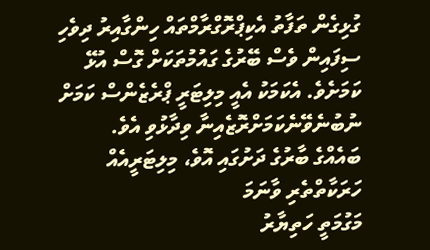ގުޅިގެން ތަފާތު އެކިޕްރޮގްރާމްތައް ހިންގާއިރު ދިވެހި ސިފައިން ވެސް ބޭރުގެ ގައުމުތަކަށް ގޮސް އުޅޭ ކަމަށެވެ. އެކަމަކު އެއީ މިލިޓަރީ ޕްރެޒެންސް ކަމަށް ނުބުނެވޭނެކަމަށްރޮޒެއިނާ ވިދާޅުވި އެވެ.
ބައެއްގެ ބާރުގެ ދަށުގައި އޮވެ، މިލިޓަރީއެއް ހަރަކާތްތެރި ވާނަމަ
މަގުމަތީ ހަތިޔާރު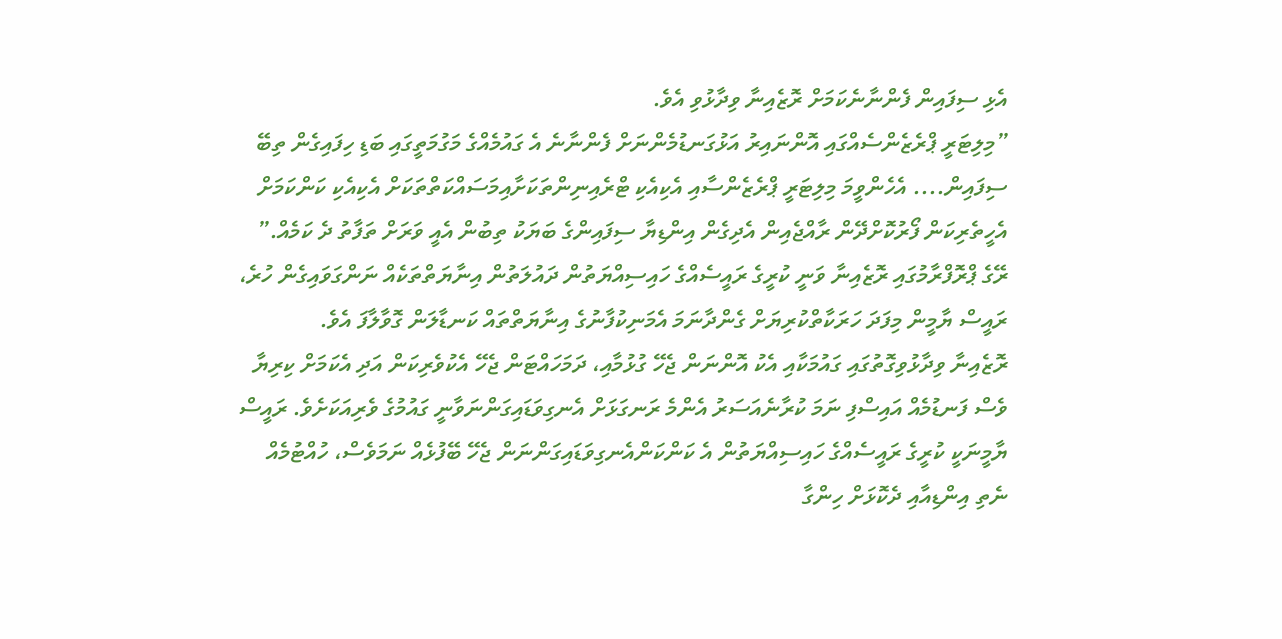އެޅި ސިފައިން ފެންނާނެކަމަށް ރޮޒެއިނާ ވިދާޅުވި އެވެ.
”މިލިޓަރީ ޕްރެޒެންސެއްގައި އޮންނައިރު އަޅުގަނޑުމެންނަށް ފެންނާނެ އެ ގައުމެއްގެ މަގުމަތީގައި ބަޑި ހިފައިގެން ތިބޭ ސިފައިން.... އެހެންވީމަ މިލިޓަރީ ޕްރެޒެންސާއި އެކިއެކި ޓްރެއިނިންތަކަށާއިމަސައްކަތްތަކަށް އެކިއެކި ކަންކަމަށް އެހީތެރިކަން ފޯރުކޮށްދޭން ރާއްޖެއިން އެދިގެން އިންޑިޔާ ސިފައިންގެ ބަޔަކު ތިބުން އެއީ ވަރަށް ތަފާތު ދެ ކަމެއް.”
ރޭގެ ޕްރޮފްރާމުގައި ރޮޒެއިނާ ވަނީ ކުރީގެ ރައީސެއްގެ ހައިސިއްޔަތުން ދައުލަތުން އިނާޔަތްތަކެއް ނަންގަވައިގެން ހުރެ، ރައީސް ޔާމީން މިފަދަ ހަރަކާތްކުރިޔަށް ގެންދާނަމަ އެމަނިކުފާނުގެ އިނާޔަތްތައް ކަނޑާލަން ގޮވާލާފަ އެވެ.
ރޮޒެއިނާ ވިދާޅުވިގޮތުގައި ގައުމަކާއި އެކު އޮންނަން ޖެހޭ ގުޅުމާއި، ދަމަހައްޓަން ޖެހޭ އެކުވެރިކަން އަދި އެކަމަށް ކިރިޔާ ވެސް ފަނޑުމެއް އައިސްފި ނަމަ ކުރާނެއަސަރު އެންމެ ރަނގަޅަށް އެނގިވަޑައިގަންނަވާނީ ގައުމުގެ ވެރިއަކަށެވެ. ރައީސް ޔާމީނަކީ ކުރީގެ ރައީސެއްގެ ހައިސިއްޔަތުން އެ ކަންކަންއެނގިވަޑައިގަންނަން ޖެހޭ ބޭފުޅެއް ނަމަވެސް، ހުއްޓުމެއް
ނެތި އިންޑިއާއި ދެކޮޅަށް ހިންގާ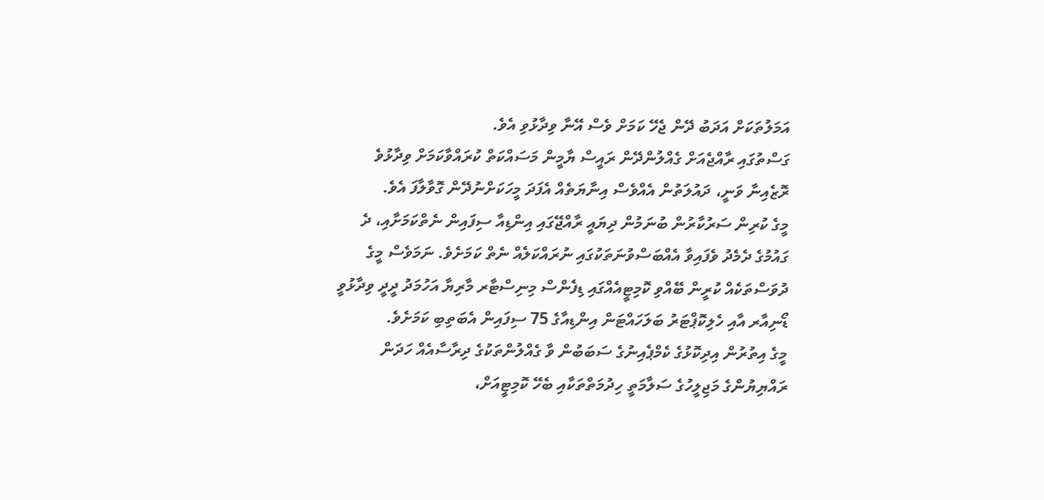އަމަލުތަކަށް އަދަބު ދޭން ޖެހޭ ކަމަށް ވެސް އޭނާ ވިދާޅުވި އެވެ.
ގަސްތުގައި ރާއްޖެއަށް ގެއްލުންދޭން ރައީސް ޔާމީން މަސައްކަތް ކުރައްވާކަމަށް ވިދާޅުވެ ރޮޒެއިނާ ވަނީ، ދައުލަތުން އެއްވެސް އިނާޔަތެއް އެފަދަ މީހަކަށްނުދޭން ގޮވާލާފަ އެވެ.
މީގެ ކުރިން ސަރުކާރުން ބުނަމުން ދިޔައީ ރާއްޖޭގައި އިންޑިއާ ސިފައިން ނެތްކަމަށާއި، ދެ ގައުމުގެ ދެމެދު ވެފައިވާ އެއްބަސްވުނަތަކުގައި ނުރައްކަލެއް ނެތް ކަމަށެވެ. ނަމަވެސް މީގެ ދުވަސްތަކެއް ކުރީން ބޭއްވި ކޮމިޓީއެއްގައި ޑިފެންސް މިނިސްޓާރ މާރިޔާ އަހުމަދު ދީދީ ވިދާޅުވީ ޑޯނިއާރ އާއި ހެލިކޮޕްޓަރު ބަލަހައްޓަން އިންޑިއާގެ 75 ސިފައިން އެބަތިބި ކަމަށެވެ.
މީގެ އިތުރުން އިދިކޮޅުގެ ކެމްޕެއިނުގެ ސަބަބުން ވާ ގެއްލުންތަކުގެ ދިރާސާއެއް ހަދަން ރައްޔިޔުންގެ މަޖިލީހުގެ ސަލާމަތީ ހިދުމަތްތަކާއި ބެހޭ ކޮމިޓީއަށް،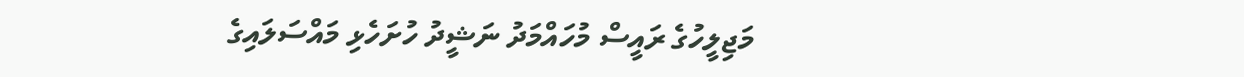މަޖިލީހުގެ ރައީސް މުހައްމަދު ނަޝީދު ހުށަހެޅި މައްސަލައިގެ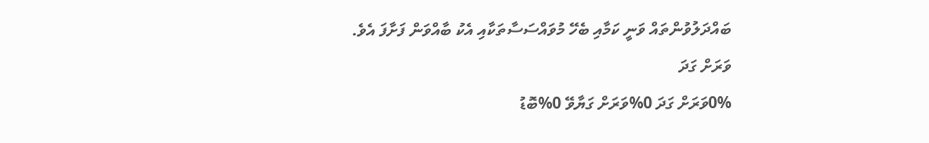ބައްދަލުވުންތައް ވަނީ ކަމާއި ބެހޭ މުވައްސަސާތަކާއި އެކު ބާއްވަން ފަށާފަ އެވެ.
ވަރަށް ގަދަ
0%ވަރަށް ގަދަ 0%ވަރަށް ގަޔާވޭ 0%ބޮޑު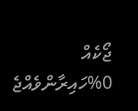ޖޯކެއް 0%ހައިރާންވެއްޖެ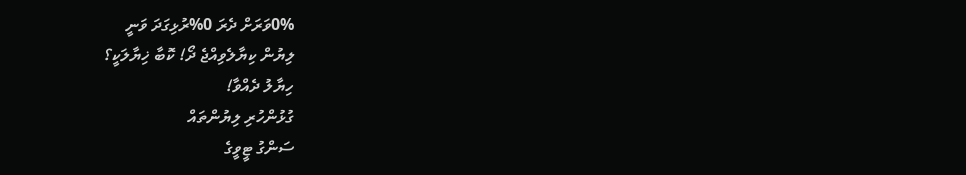0%ވަރަށް ދެރަ 0%ރުޅިގަދަ ވަނީ
ލިޔުން ކިޔާލެވިއްޖެ ދޯ! ކޮބާ ޚިޔާލަކީ؟
ހިޔާލު ދެއްވާ!
ގުޅުންހުރި ލިޔުންތައް
ސަންގު ޓީވީގެ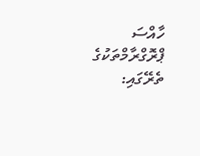ހާއްސަ ޕްރޮގްރާމްތަކުގެ ތެރޭގައި: